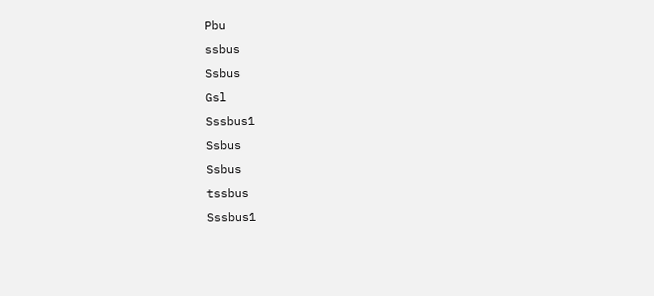Pbu
ssbus
Ssbus
Gsl
Sssbus1
Ssbus
Ssbus
tssbus
Sssbus1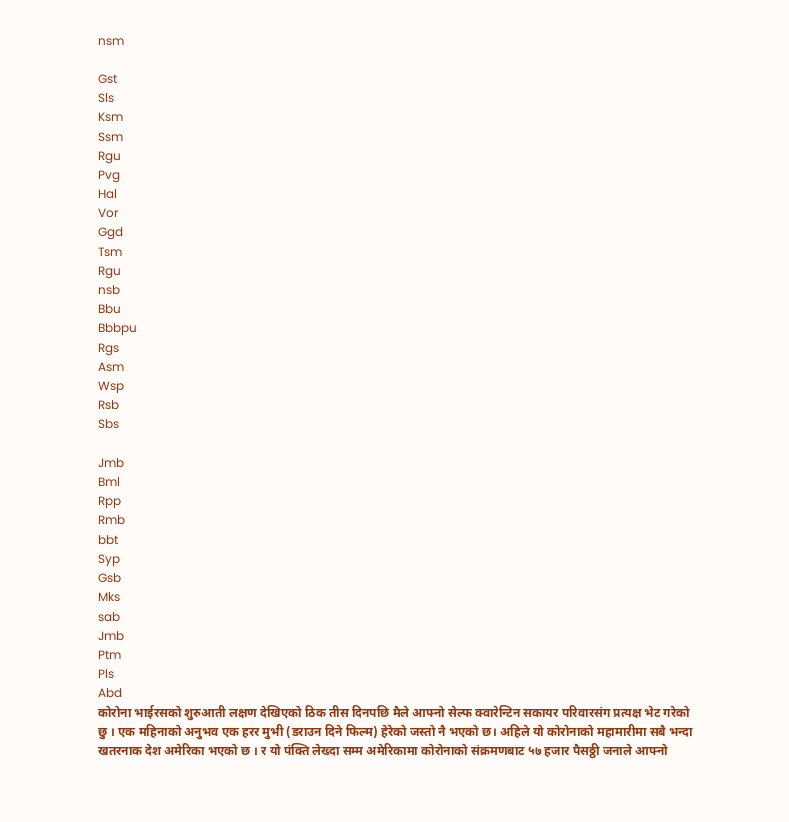nsm

Gst
Sls
Ksm
Ssm
Rgu
Pvg
Hal
Vor
Ggd
Tsm
Rgu
nsb
Bbu
Bbbpu
Rgs
Asm
Wsp
Rsb
Sbs

Jmb
Bml
Rpp
Rmb
bbt
Syp
Gsb
Mks
sab
Jmb
Ptm
Pls
Abd
कोरोना भाईरसको शुरुआती लक्षण देखिएको ठिक तीस दिनपछि मैले आफ्नो सेल्फ क्वारेन्टिन सकायर परिवारसंग प्रत्यक्ष भेट गरेको छु । एक महिनाको अनुभव एक हरर मुभी (डराउन दिने फिल्म) हेरेको जस्तो नै भएको छ। अहिले यो कोरोनाको महामारीमा सबै भन्दा खतरनाक देश अमेरिका भएको छ । र यो पंक्ति लेख्दा सम्म अमेरिकामा कोरोनाको संक्रमणबाट ५७ हजार पैसठ्ठी जनाले आफ्नो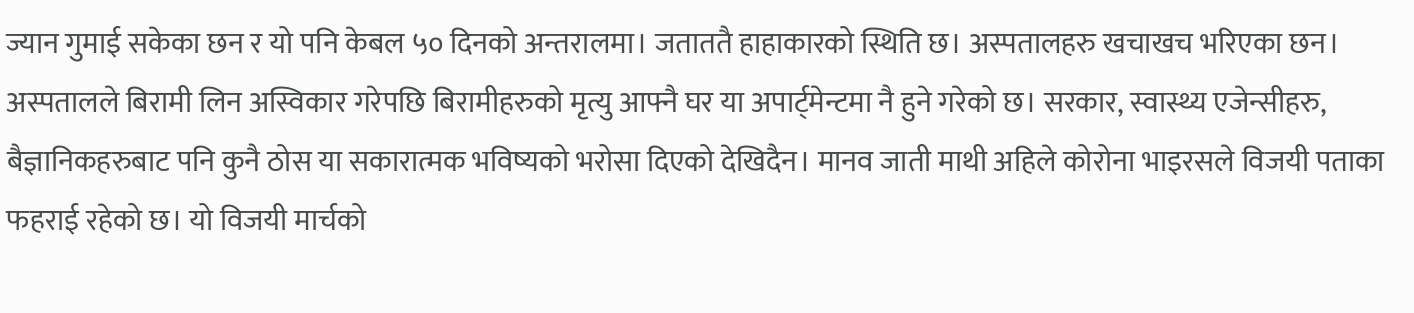ज्यान गुमाई सकेका छन र यो पनि केबल ५० दिनको अन्तरालमा। जताततै हाहाकारको स्थिति छ। अस्पतालहरु खचाखच भरिएका छन। अस्पतालले बिरामी लिन अस्विकार गरेपछि बिरामीहरुको मृत्यु आफ्नै घर या अपार्ट्मेन्टमा नै हुने गरेको छ। सरकार, स्वास्थ्य एजेन्सीहरु, बैज्ञानिकहरुबाट पनि कुनै ठोस या सकारात्मक भविष्यको भरोसा दिएको देखिदैन। मानव जाती माथी अहिले कोरोना भाइरसले विजयी पताका फहराई रहेको छ। यो विजयी मार्चको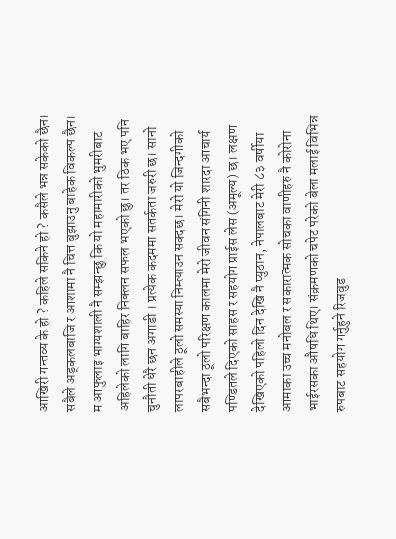आखिरी गन्तव्य के हो ? कहिले सकिने हो ? कसैले भन्न सकेको छैन। सबैले अड्कलबाजि र आशामा नै चित्त बुझाउनु बाहेक विकल्प छैन।
म आफुलाइ भाग्यशाली नै सम्झन्छु कि यो महामारीको भुमरीबाट अहिलेको लागि बाहिर निक्लन सफल भएको छु। तर ठिक भए पनि चुनौती धेरै छन अगाडी । प्रत्येक कदममा सतर्कता जरुरी छ। सानो लापरबाहीले ठूलो समस्या निम्त्याउन सक्दछ। मेरो यो जिन्दगीको सबैभन्दा ठूलो परिक्षण कालमा मेरो जीवन संगिनी शारदा आचार्य पण्डितले दिएको साहस र सहयोग प्राईस लेस (अमूल्य) छ। लक्षण देखिएको पहिलो दिन देखि नै प्युठान, नेपालबाट मेरी ८३ वर्षीया आमाका उच्च मनोबल र सकारात्मक सोचका वाणीहरु नै कोरोना भाईरसका औषधि थिए। संक्रमणको चपेट परेको बेला मलाई विभिन्न रुपबाट सहयोग गर्नुहुने रिजवुड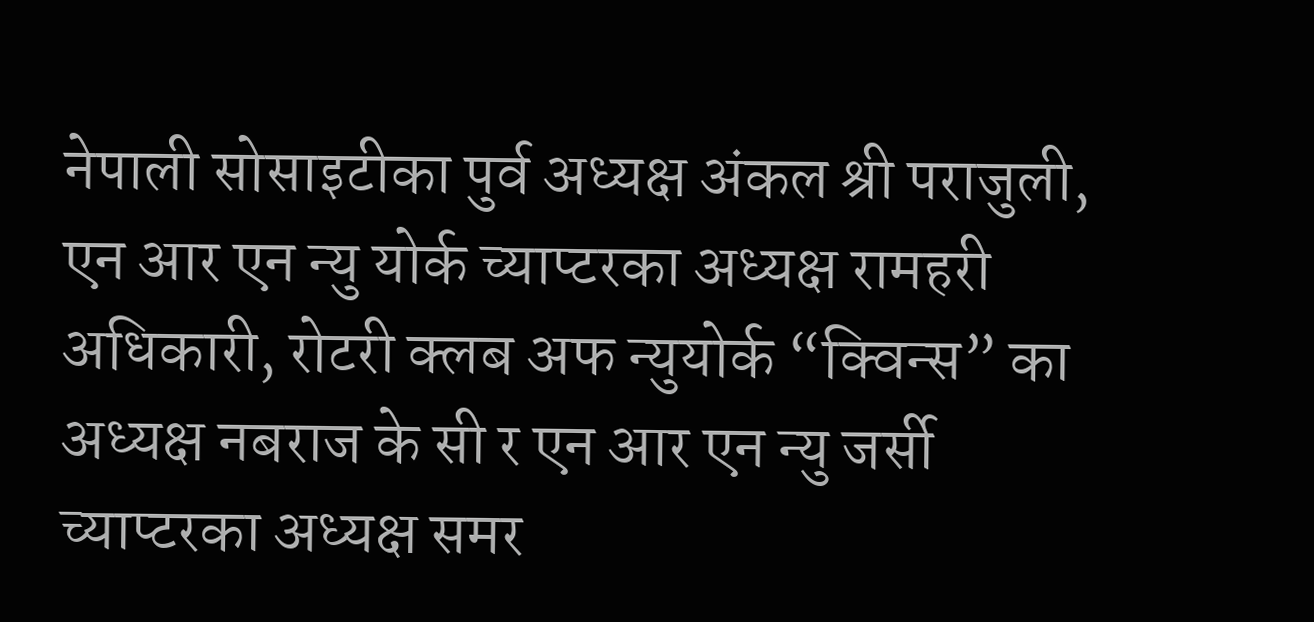नेपाली सोसाइटीका पुर्व अध्यक्ष अंकल श्री पराजुली, एन आर एन न्यु योर्क च्याप्टरका अध्यक्ष रामहरी अधिकारी, रोटरी क्लब अफ न्युयोर्क “क्विन्स” का अध्यक्ष नबराज के सी र एन आर एन न्यु जर्सी च्याप्टरका अध्यक्ष समर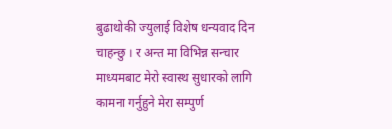बुढाथोकी ज्युलाई विशेष धन्यवाद दिन चाहन्छु । र अन्त मा विभिन्न सन्चार माध्यमबाट मेरो स्वास्थ सुधारको लागि कामना गर्नुहुने मेरा सम्पुर्ण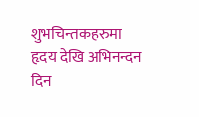शुभचिन्तकहरुमा हृदय देखि अभिनन्दन दिन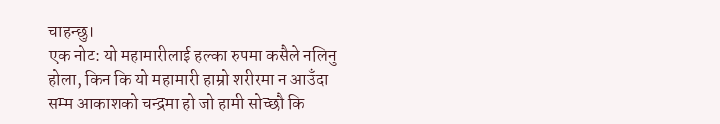चाहन्छु।
एक नोट: यो महामारीलाई हल्का रुपमा कसैले नलिनु होला, किन कि यो महामारी हाम्रो शरीरमा न आउँदा सम्म आकाशको चन्द्रमा हो जो हामी सोच्छौ कि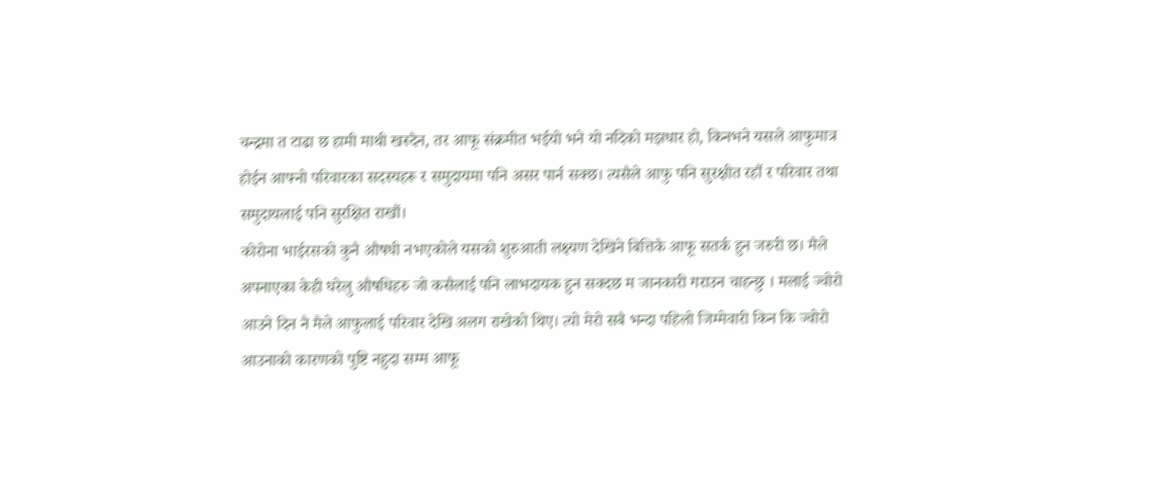चन्द्रमा त टाढा छ हामी माथी खस्दैन, तर आफू संक्रमीत भईयो भने यो नदिको मझधार हो, किनभने यसले आफुमात्र होईन आफ्नो परिवारका सदस्यहरू र समुदायमा पनि असर पार्न सक्छ। त्यसैले आफु पनि सुरक्षीत रहौं र परिवार तथा समुदायलाई पनि सुरक्षित राखौं।
कोरोना भाईरसको कुनै औषधी नभएकोले यसको शुरुआती लक्ष्यण देखिने बित्तिकै आफू सतर्क हुन जरुरी छ। मैले अपनाएका केही घरेलु औषधिहरु जो कसैलाई पनि लाभदायक हुन सक्दछ म जानकारी गराउन चाहन्छु । मलाई ज्वोरो आउने दिन नै मैले आफुलाई परिवार देखि अलग राखेको थिए। त्यो मेरो सबै भन्दा पहिलो जिम्मेवारी किन कि ज्वोरो आउनाको कारणको पुष्टि नहुदा सम्म आफू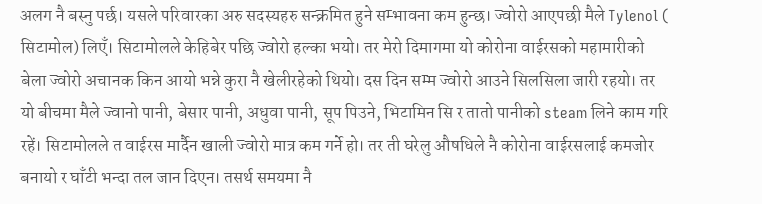अलग नै बस्नु पर्छ। यसले परिवारका अरु सदस्यहरु सन्क्रमित हुने सम्भावना कम हुन्छ। ज्वोरो आएपछी मैले Tylenol ( सिटामोल) लिएँ। सिटामोलले केहिबेर पछि ज्वोरो हल्का भयो। तर मेरो दिमागमा यो कोरोना वाईरसको महामारीको बेला ज्वोरो अचानक किन आयो भन्ने कुरा नै खेलीरहेको थियो। दस दिन सम्म ज्वोरो आउने सिलसिला जारी रहयो। तर यो बीचमा मैले ज्वानो पानी, बेसार पानी, अधुवा पानी, सूप पिउने, भिटामिन सि र तातो पानीको steam लिने काम गरि रहें। सिटामोलले त वाईरस मार्दैन खाली ज्वोरो मात्र कम गर्ने हो। तर ती घरेलु औषधिले नै कोरोना वाईरसलाई कमजोर बनायो र घाँटी भन्दा तल जान दिएन। तसर्थ समयमा नै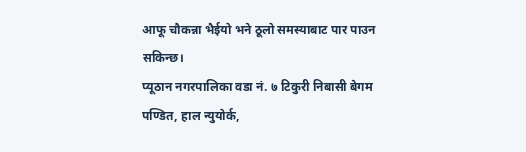आफू चौकन्ना भैईयो भने ठूलो समस्याबाट पार पाउन सकिन्छ।
प्यूठान नगरपालिका वडा नं. ७ टिकुरी निबासी बेगम पण्डित, हाल न्युयोर्क,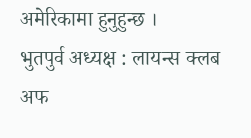अमेरिकामा हुनुहुन्छ ।
भुतपुर्व अध्यक्ष : लायन्स क्लब अफ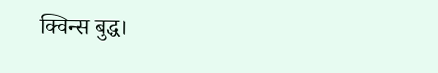क्विन्स बुद्ध।